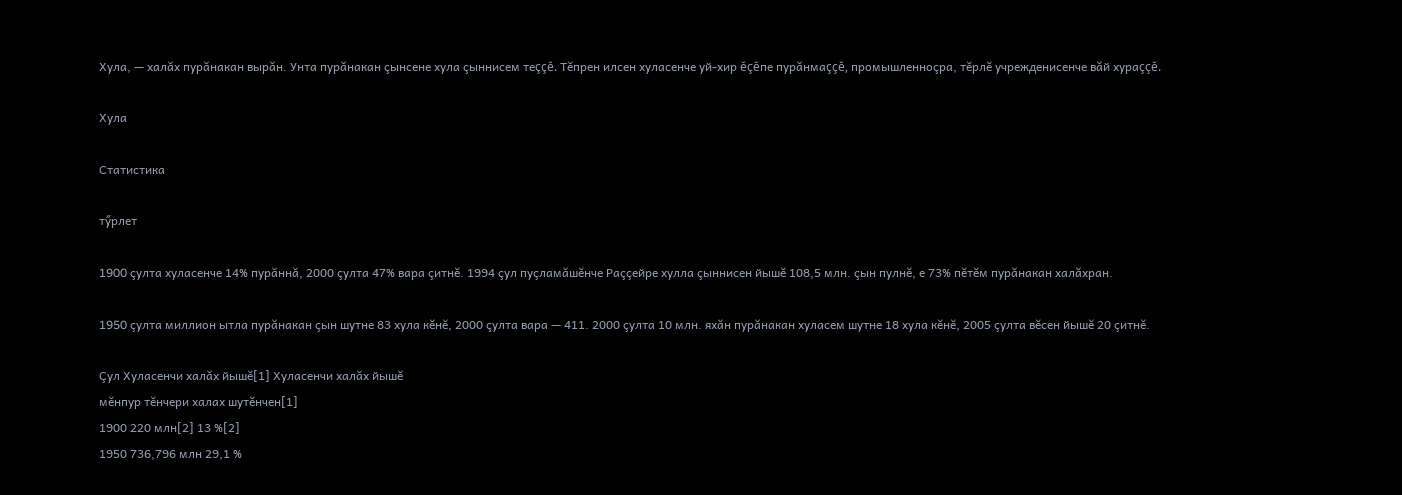Хула, — халăх пурăнакан вырăн. Унта пурăнакан çынсене хула çыннисем теççĕ. Тĕпрен илсен хуласенче уй-хир ĕçĕпе пурăнмаççĕ, промышленноçра, тĕрлĕ учрежденисенче вăй хураççĕ.

Хула

Статистика

тӳрлет

1900 çулта хуласенче 14% пурăннă, 2000 çулта 47% вара çитнĕ. 1994 çул пуçламăшĕнче Раççейре хулла çыннисен йышĕ 108,5 млн. çын пулнĕ, е 73% пĕтĕм пурăнакан халăхран.

1950 çулта миллион ытла пурăнакан çын шутне 83 хула кĕнĕ, 2000 çулта вара — 411. 2000 çулта 10 млн. яхăн пурăнакан хуласем шутне 18 хула кĕнĕ, 2005 çулта вĕсен йышĕ 20 çитнĕ.

Çул Хуласенчи халăх йышĕ[1] Хуласенчи халăх йышĕ
мĕнпур тĕнчери халах шутĕнчен[1]
1900 220 млн[2] 13 %[2]
1950 736,796 млн 29,1 %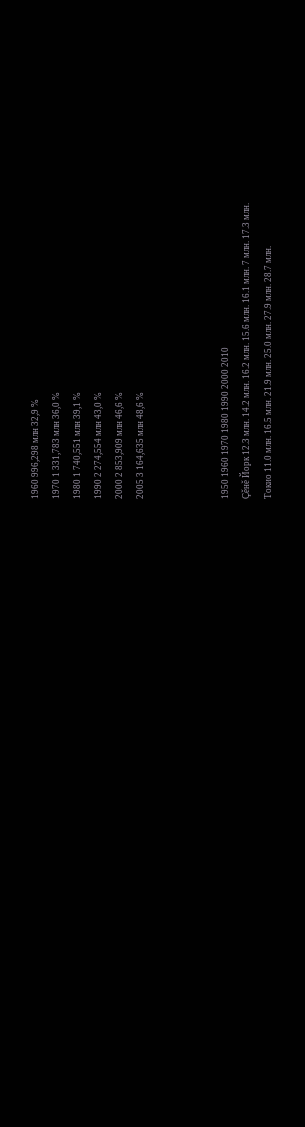1960 996,298 млн 32,9 %
1970 1 331,783 млн 36,0 %
1980 1 740,551 млн 39,1 %
1990 2 274,554 млн 43,0 %
2000 2 853,909 млн 46,6 %
2005 3 164,635 млн 48,6 %



1950 1960 1970 1980 1990 2000 2010
Çĕнĕ Йорк 12.3 млн. 14.2 млн. 16.2 млн. 15.6 млн. 16.1 млн. 7 млн. 17.3 млн.
Токио 11.0 млн. 16.5 млн. 21.9 млн. 25.0 млн. 27.9 млн. 28.7 млн.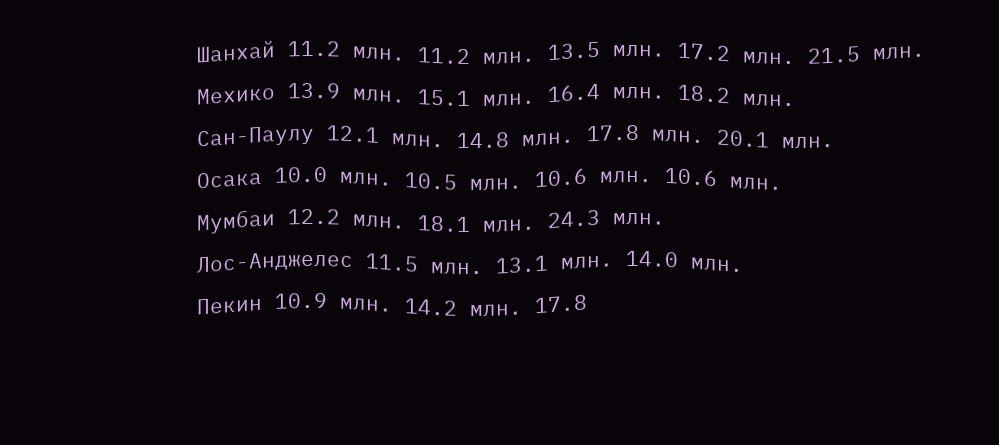Шанхай 11.2 млн. 11.2 млн. 13.5 млн. 17.2 млн. 21.5 млн.
Мехико 13.9 млн. 15.1 млн. 16.4 млн. 18.2 млн.
Сан-Паулу 12.1 млн. 14.8 млн. 17.8 млн. 20.1 млн.
Осака 10.0 млн. 10.5 млн. 10.6 млн. 10.6 млн.
Мумбаи 12.2 млн. 18.1 млн. 24.3 млн.
Лос-Анджелес 11.5 млн. 13.1 млн. 14.0 млн.
Пекин 10.9 млн. 14.2 млн. 17.8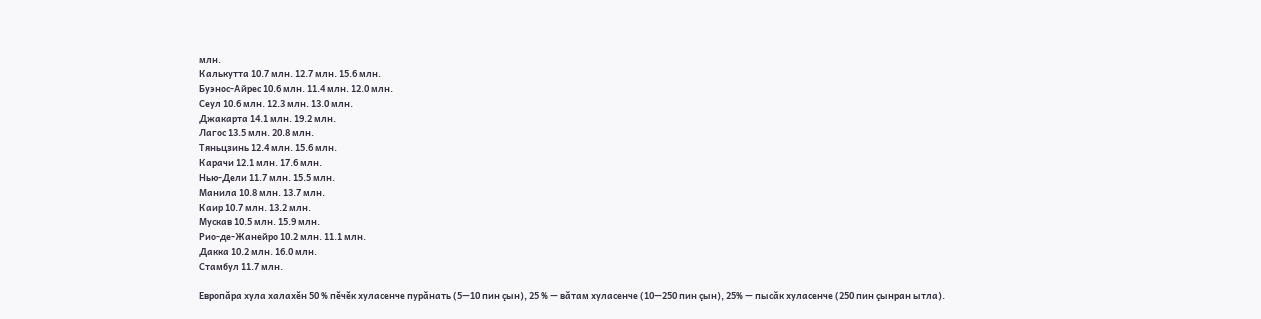млн.
Калькутта 10.7 млн. 12.7 млн. 15.6 млн.
Буэнос-Айрес 10.6 млн. 11.4 млн. 12.0 млн.
Сеул 10.6 млн. 12.3 млн. 13.0 млн.
Джакарта 14.1 млн. 19.2 млн.
Лагос 13.5 млн. 20.8 млн.
Тяньцзинь 12.4 млн. 15.6 млн.
Карачи 12.1 млн. 17.6 млн.
Нью-Дели 11.7 млн. 15.5 млн.
Манила 10.8 млн. 13.7 млн.
Каир 10.7 млн. 13.2 млн.
Мускав 10.5 млн. 15.9 млн.
Рио-де-Жанейро 10.2 млн. 11.1 млн.
Дакка 10.2 млн. 16.0 млн.
Стамбул 11.7 млн.

Европăра хула халахĕн 50 % пĕчĕк хуласенче пурăнать (5—10 пин çын), 25 % — вăтам хуласенче (10—250 пин çын), 25% — пысăк хуласенче (250 пин çынран ытла).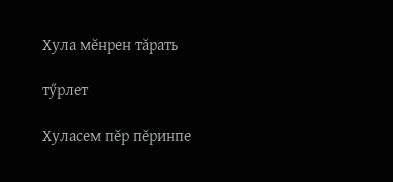Хула мĕнрен тăрать

тӳрлет

Хуласем пĕр пĕринпе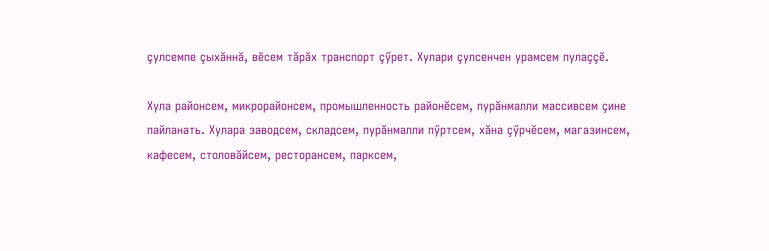çулсемпе çыхăннă, вĕсем тăрăх транспорт çӳрет. Хулари çулсенчен урамсем пулаççĕ.

Хула районсем, микрорайонсем, промышленность районĕсем, пурăнмалли массивсем çине пайланать. Хулара заводсем, складсем, пурăнмалли пӳртсем, хăна çӳрчĕсем, магазинсем, кафесем, столовăйсем, ресторансем, парксем,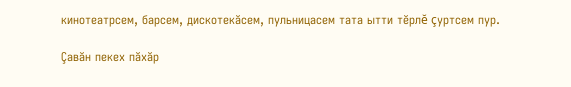кинотеатрсем, барсем, дискотекăсем, пульницасем тата ытти тĕрлĕ çуртсем пур.

Çавăн пекех пăхăр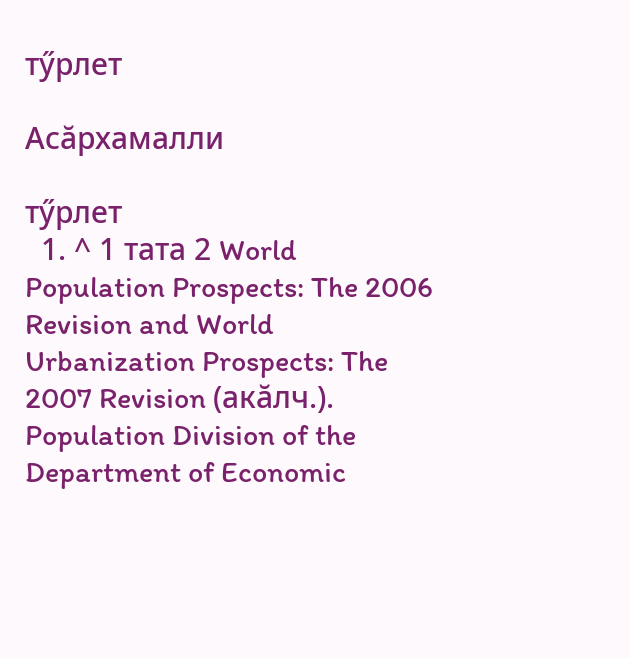тӳрлет

Асăрхамалли

тӳрлет
  1. ^ 1 тата 2 World Population Prospects: The 2006 Revision and World Urbanization Prospects: The 2007 Revision (акăлч.). Population Division of the Department of Economic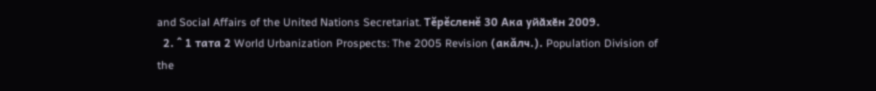and Social Affairs of the United Nations Secretariat. Тĕрĕсленĕ 30 Ака уйӑхӗн 2009.
  2. ^ 1 тата 2 World Urbanization Prospects: The 2005 Revision (акăлч.). Population Division of the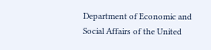Department of Economic and Social Affairs of the United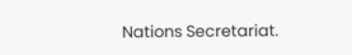Nations Secretariat.